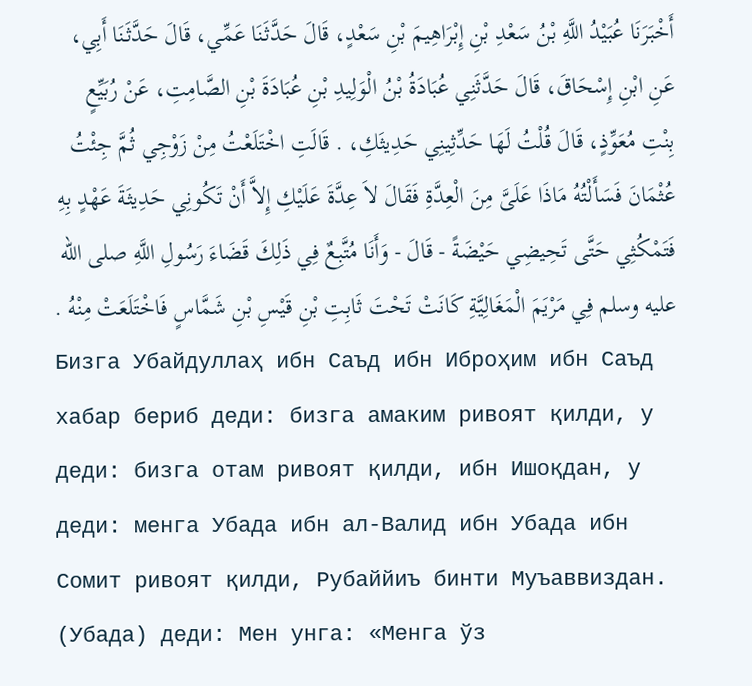أَخْبَرَنَا عُبَيْدُ اللَّهِ بْنُ سَعْدِ بْنِ إِبْرَاهِيمَ بْنِ سَعْدٍ، قَالَ حَدَّثَنَا عَمِّي، قَالَ حَدَّثَنَا أَبِي، عَنِ ابْنِ إِسْحَاقَ، قَالَ حَدَّثَنِي عُبَادَةُ بْنُ الْوَلِيدِ بْنِ عُبَادَةَ بْنِ الصَّامِتِ، عَنْ رُبَيِّعٍ بِنْتِ مُعَوِّذٍ، قَالَ قُلْتُ لَهَا حَدِّثِينِي حَدِيثَكِ، . قَالَتِ اخْتَلَعْتُ مِنْ زَوْجِي ثُمَّ جِئْتُ عُثْمَانَ فَسَأَلْتُهُ مَاذَا عَلَىَّ مِنَ الْعِدَّةِ فَقَالَ لاَ عِدَّةَ عَلَيْكِ إِلاَّ أَنْ تَكُونِي حَدِيثَةَ عَهْدٍ بِهِ فَتَمْكُثِي حَتَّى تَحِيضِي حَيْضَةً - قَالَ - وَأَنَا مُتَّبِعٌ فِي ذَلِكَ قَضَاءَ رَسُولِ اللَّهِ صلى الله عليه وسلم فِي مَرْيَمَ الْمَغَالِيَّةِ كَانَتْ تَحْتَ ثَابِتِ بْنِ قَيْسِ بْنِ شَمَّاسٍ فَاخْتَلَعَتْ مِنْهُ .
Бизга Убайдуллаҳ ибн Саъд ибн Иброҳим ибн Саъд хабар бериб деди: бизга амаким ривоят қилди, у деди: бизга отам ривоят қилди, ибн Ишоқдан, у деди: менга Убада ибн ал-Валид ибн Убада ибн Сомит ривоят қилди, Рубаййиъ бинти Муъаввиздан. (Убада) деди: Мен унга: «Менга ўз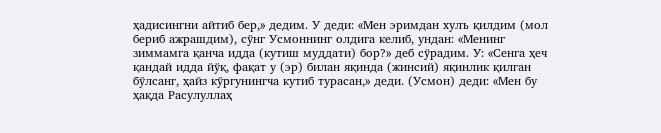ҳадисингни айтиб бер,» дедим. У деди: «Мен эримдан хулъ қилдим (мол бериб ажрашдим), сўнг Усмоннинг олдига келиб, ундан: «Менинг зиммамга қанча идда (кутиш муддати) бор?» деб сўрадим. У: «Сенга ҳеч қандай идда йўқ, фақат у (эр) билан яқинда (жинсий) яқинлик қилган бўлсанг, ҳайз кўргунингча кутиб турасан,» деди. (Усмон) деди: «Мен бу ҳақда Расулуллаҳ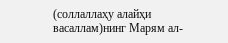(соллаллаҳу алайҳи васаллам)нинг Марям ал-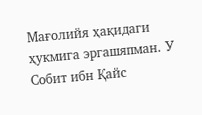Мағолийя ҳақидаги ҳукмига эргашяпман. У Собит ибн Қайс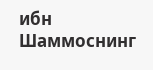ибн Шаммоснинг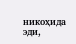никоҳида эди,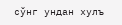сўнг ундан хулъ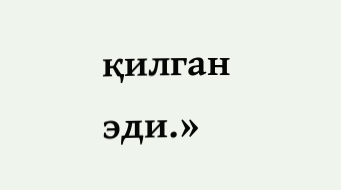қилган эди.»